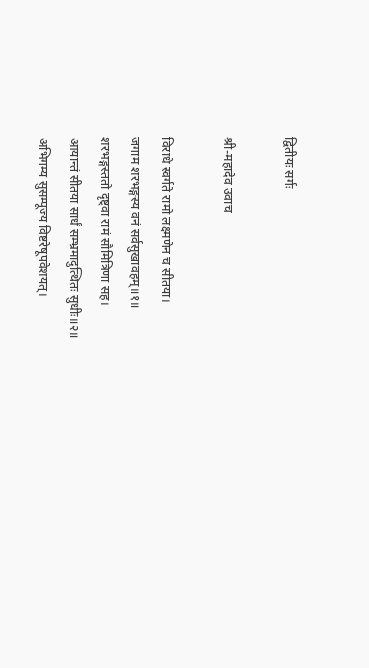द्वितीयः सर्गः

श्री-महादेव उवाच

विराधे स्वर्गते रामो लक्ष्मणेन च सीतया।
जगाम शरभङ्गस्य वनं सर्वसुखावहम्॥१॥
शरभङ्गस्ततो दृष्ट्वा रामं सौमित्रिणा सह।
आयान्तं सीतया सार्धं सम्भ्रमादुत्थितः सुधीः॥२॥
अभिगम्य सुसम्पूज्य विष्टरेषूपवेशयत्।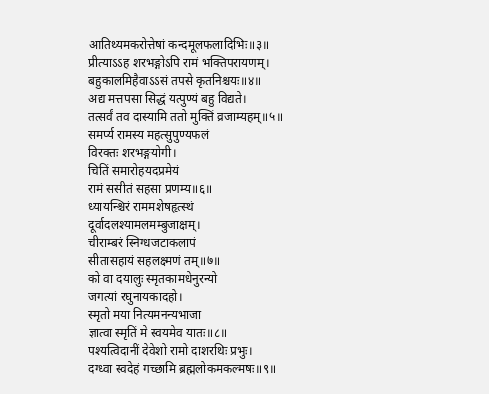आतिथ्यमकरोत्तेषां कन्दमूलफलादिभिः॥३॥
प्रीत्याऽऽह शरभङ्गोऽपि रामं भक्तिपरायणम्।
बहुकालमिहैवाऽऽसं तपसे कृतनिश्चयः॥४॥
अद्य मत्तपसा सिद्धं यत्पुण्यं बहु विद्यते।
तत्सर्वं तव दास्यामि ततो मुक्तिं व्रजाम्यहम्॥५॥
समर्प्य रामस्य महत्सुपुण्यफलं
विरक्तः शरभङ्गयोगी।
चितिं समारोहयदप्रमेयं
रामं ससीतं सहसा प्रणम्य॥६॥
ध्यायन्श्चिरं राममशेषहृत्स्थं
दूर्वादलश्यामलमम्बुजाक्षम्।
चीराम्बरं स्निग्धजटाकलापं
सीतासहायं सहलक्ष्मणं तम्॥७॥
को वा दयालुः स्मृतकामधेनुरन्यो
जगत्यां रघुनायकादहो।
स्मृतो मया नित्यमनन्यभाजा
ज्ञात्वा स्मृतिं मे स्वयमेव यातः॥८॥
पश्यत्विदानीं देवेशो रामो दाशरथिः प्रभुः।
दग्ध्वा स्वदेहं गच्छामि ब्रह्मलोकमकल्मषः॥९॥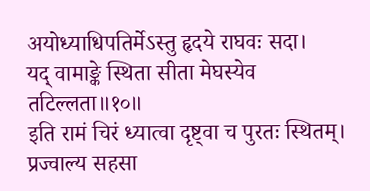अयोध्याधिपतिर्मेऽस्तु हृदये राघवः सदा।
यद् वामाङ्के स्थिता सीता मेघस्येव तटिल्लता॥१०॥
इति रामं चिरं ध्यात्वा दृष्ट्वा च पुरतः स्थितम्।
प्रज्वाल्य सहसा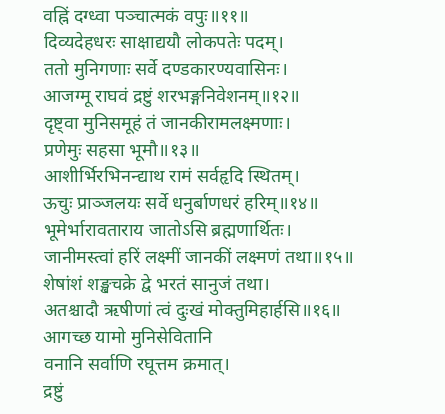वह्निं दग्ध्वा पञ्चात्मकं वपुः॥११॥
दिव्यदेहधरः साक्षाद्ययौ लोकपतेः पदम्।
ततो मुनिगणाः सर्वे दण्डकारण्यवासिनः।
आजग्मू राघवं द्रष्टुं शरभङ्गनिवेशनम्॥१२॥
दृष्ट्वा मुनिसमूहं तं जानकीरामलक्ष्मणाः।
प्रणेमुः सहसा भूमौ॥१३॥
आशीर्भिरभिनन्द्याथ रामं सर्वहृदि स्थितम्।
ऊचुः प्राञ्जलयः सर्वे धनुर्बाणधरं हरिम्॥१४॥
भूमेर्भारावताराय जातोऽसि ब्रह्मणार्थितः।
जानीमस्त्वां हरिं लक्ष्मीं जानकीं लक्ष्मणं तथा॥१५॥
शेषांशं शङ्खचक्रे द्वे भरतं सानुजं तथा।
अतश्चादौ ऋषीणां त्वं दुःखं मोक्तुमिहार्हसि॥१६॥
आगच्छ यामो मुनिसेवितानि
वनानि सर्वाणि रघूत्तम क्रमात्।
द्रष्टुं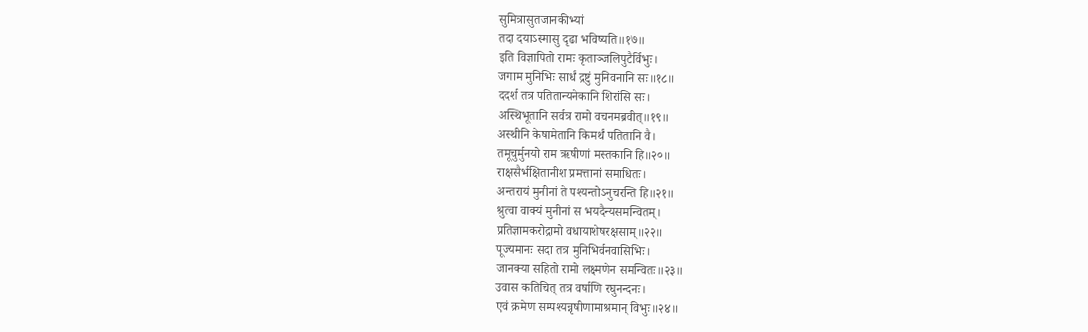सुमित्रासुतजानकीभ्यां
तदा दयाऽस्मासु दृढा भविष्यति॥१७॥
इति विज्ञापितो रामः कृताञ्जलिपुटैर्विभुः।
जगाम मुनिभिः सार्धं द्रष्टुं मुनिवनानि सः॥१८॥
ददर्श तत्र पतितान्यनेकानि शिरांसि सः।
अस्थिभूतानि सर्वत्र रामो वचनमब्रवीत्॥१९॥
अस्थीनि केषामेतानि किमर्थं पतितानि वै।
तमूचुर्मुनयो राम ऋषीणां मस्तकानि हि॥२०॥
राक्षसैर्भक्षितानीश प्रमत्तानां समाधितः।
अन्तरायं मुनीनां ते पश्यन्तोऽनुचरन्ति हि॥२१॥
श्रुत्वा वाक्यं मुनीनां स भयदैन्यसमन्वितम्।
प्रतिज्ञामकरोद्रामो वधायाशेषरक्षसाम्॥२२॥
पूज्यमानः सदा तत्र मुनिभिर्वनवासिभिः।
जानक्या सहितो रामो लक्ष्मणेन समन्वितः॥२३॥
उवास कतिचित् तत्र वर्षाणि रघुनन्दनः।
एवं क्रमेण सम्पश्यन्नृषीणामाश्रमान् विभुः॥२४॥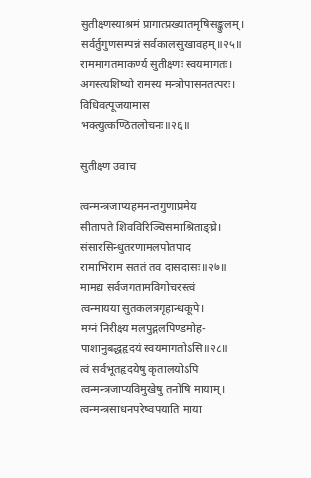सुतीक्ष्णस्याश्रमं प्रागात्प्रख्यातमृषिसङ्कुलम्।
सर्वर्तुगुणसम्पन्नं सर्वकालसुखावहम्॥२५॥
राममागतमाकर्ण्य सुतीक्ष्णः स्वयमागतः।
अगस्त्यशिष्यो रामस्य मन्त्रोपासनतत्परः।
विधिवत्पूजयामास भक्त्युत्कण्ठितलोचनः॥२६॥

सुतीक्ष्ण उवाच

त्वन्मन्त्रजाप्यहमनन्तगुणाप्रमेय
सीतापते शिवविरिञ्चिसमाश्रिताङ्घ्रे।
संसारसिन्धुतरणामलपोतपाद
रामाभिराम सततं तव दासदासः॥२७॥
मामद्य सर्वजगतामविगोचरस्त्वं
त्वन्मायया सुतकलत्रगृहान्धकूपे।
मग्नं निरीक्ष्य मलपुद्गलपिण्डमोह-
पाशानुबद्धहृदयं स्वयमागतोऽसि॥२८॥
त्वं सर्वभूतहृदयेषु कृतालयोऽपि
त्वन्मन्त्रजाप्यविमुखेषु तनोषि मायाम्।
त्वन्मन्त्रसाधनपरेष्वपयाति माया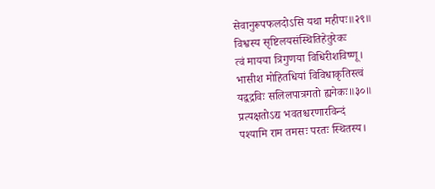सेवानुरूपफलदोऽसि यथा महीपः॥२९॥
विश्वस्य सृष्टिलयसंस्थितिहेतुरेकः
त्वं मायया त्रिगुणया विधिरीशविष्णू।
भासीश मोहितधियां विविधाकृतिस्त्वं
यद्वद्रविः सलिलपात्रगतो ह्यनेकः॥३०॥
प्रत्यक्षतोऽद्य भवतश्चरणारविन्दं
पश्यामि राम तमसः परतः स्थितस्य।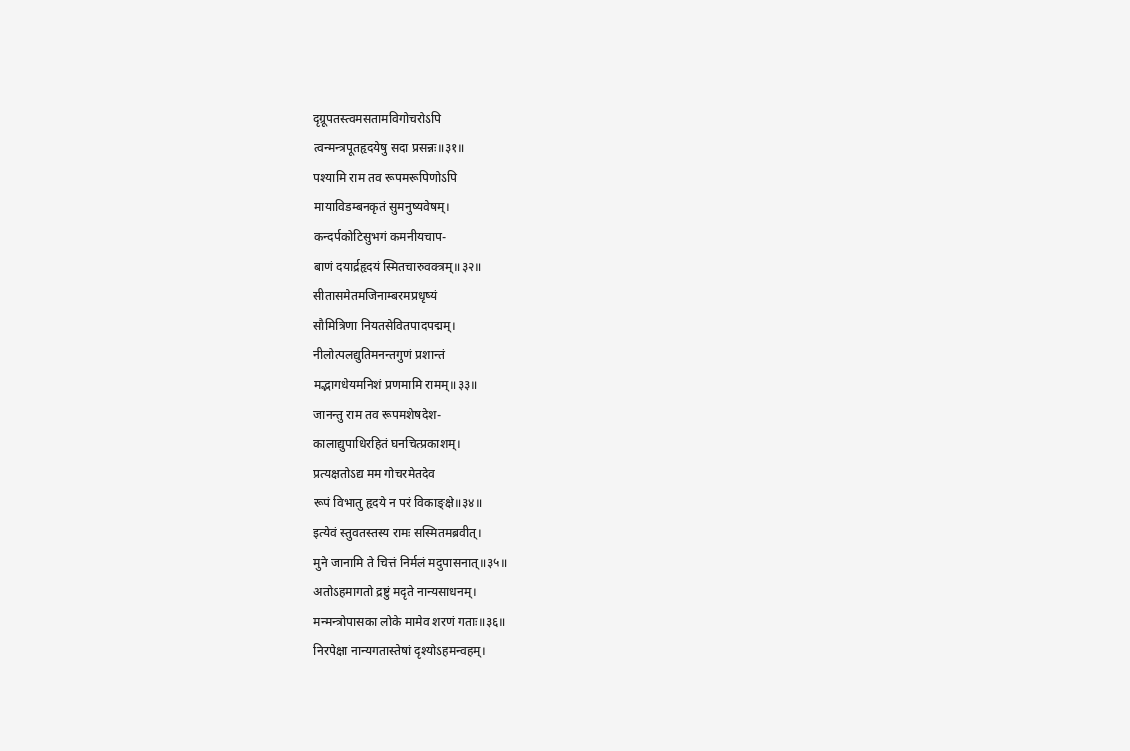दृग्रूपतस्त्वमसतामविगोचरोऽपि
त्वन्मन्त्रपूतहृदयेषु सदा प्रसन्नः॥३१॥
पश्यामि राम तव रूपमरूपिणोऽपि
मायाविडम्बनकृतं सुमनुष्यवेषम्।
कन्दर्पकोटिसुभगं कमनीयचाप-
बाणं दयार्द्रहृदयं स्मितचारुवक्त्रम्॥३२॥
सीतासमेतमजिनाम्बरमप्रधृष्यं
सौमित्रिणा नियतसेवितपादपद्मम्।
नीलोत्पलद्युतिमनन्तगुणं प्रशान्तं
मद्भागधेयमनिशं प्रणमामि रामम्॥३३॥
जानन्तु राम तव रूपमशेषदेश-
कालाद्युपाधिरहितं घनचित्प्रकाशम्।
प्रत्यक्षतोऽद्य मम गोचरमेतदेव
रूपं विभातु हृदये न परं विकाङ्क्षे॥३४॥
इत्येवं स्तुवतस्तस्य रामः सस्मितमब्रवीत्।
मुने जानामि ते चित्तं निर्मलं मदुपासनात्॥३५॥
अतोऽहमागतो द्रष्टुं मदृते नान्यसाधनम्।
मन्मन्त्रोपासका लोके मामेव शरणं गताः॥३६॥
निरपेक्षा नान्यगतास्तेषां दृश्योऽहमन्वहम्।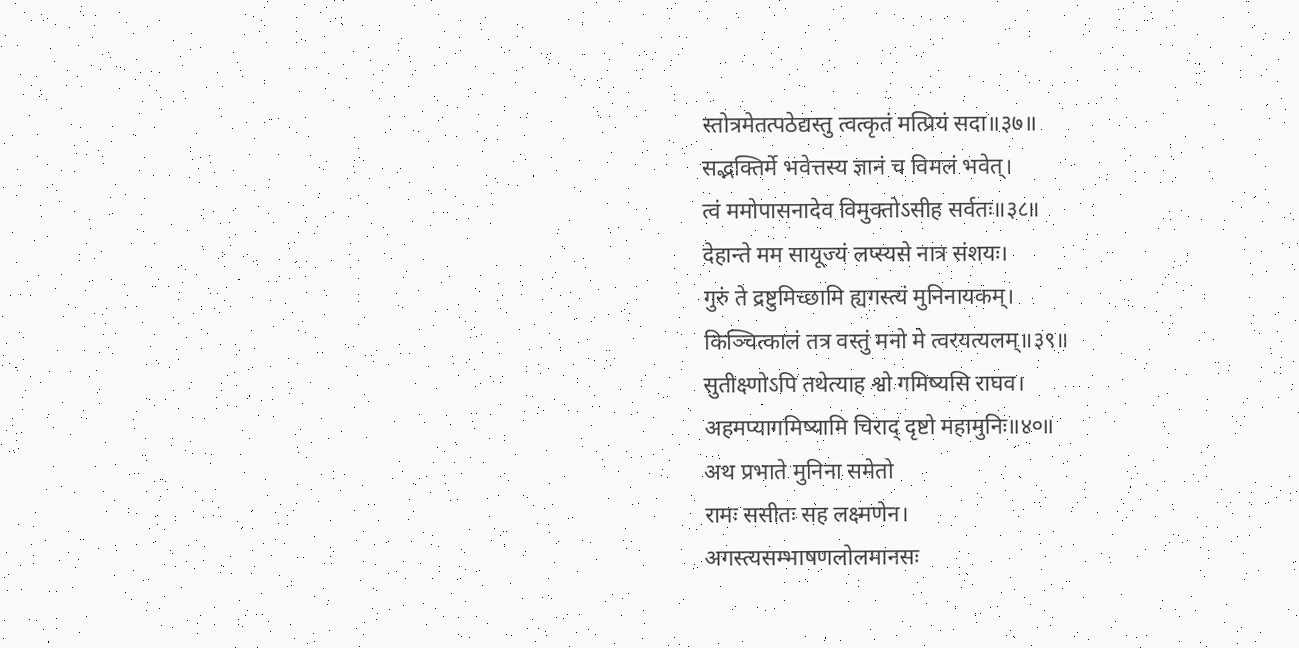स्तोत्रमेतत्पठेद्यस्तु त्वत्कृतं मत्प्रियं सदा॥३७॥
सद्भक्तिर्मे भवेत्तस्य ज्ञानं च विमलं भवेत्।
त्वं ममोपासनादेव विमुक्तोऽसीह सर्वतः॥३८॥
देहान्ते मम सायूज्यं लप्स्यसे नात्र संशयः।
गुरुं ते द्रष्टुमिच्छामि ह्यगस्त्यं मुनिनायकम्।
किञ्चित्कालं तत्र वस्तुं मनो मे त्वरयत्यलम्॥३९॥
सुतीक्ष्णोऽपि तथेत्याह श्वो गमिष्यसि राघव।
अहमप्यागमिष्यामि चिराद् दृष्टो महामुनिः॥४०॥
अथ प्रभाते मुनिना समेतो
रामः ससीतः सह लक्ष्मणेन।
अगस्त्यसम्भाषणलोलमानसः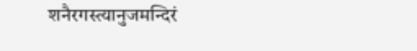शनैरगस्त्यानुजमन्दिरं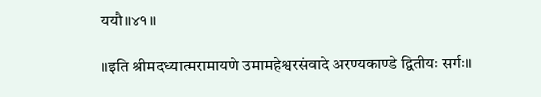ययौ॥४१॥

॥इति श्रीमदध्यात्मरामायणे उमामहेश्वरसंवादे अरण्यकाण्डे द्वितीयः सर्गः॥